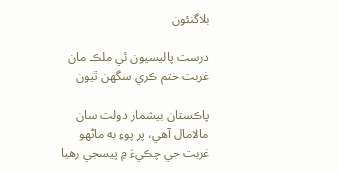بلاگنئون

درست پاليسيون ئي ملڪ مان غربت ختم ڪري سگهن ٿيون

پاڪستان بيشمار دولت سان مالامال آهي، پر پوءِ به ماڻهو غربت جي چڪيءَ ۾ پيسجي رهيا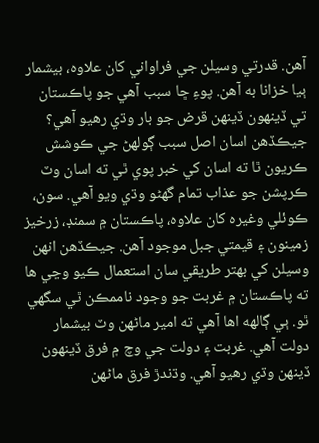آهن. قدرتي وسيلن جي فراواني کان علاوه، بيشمار ٻيا خزانا به آهن. پوءِ ڇا سبب آهي جو پاڪستان تي ڏينهون ڏينهن قرض جو بار وڌي رهيو آهي؟ جيڪڏهن اسان اصل سبب ڳولهڻ جي ڪوشش ڪريون ٿا ته اسان کي خبر پوي ٿي ته اسان وٽ ڪرپشن جو عذاب تمام گهڻو وڌي ويو آهي. سون، ڪوئلي وغيره کان علاوه، پاڪستان ۾ سمنڊ، زرخيز زمينون ۽ قيمتي جبل موجود آهن. جيڪڏهن انهن وسيلن کي بهتر طريقي سان استعمال ڪيو وڃي ها ته پاڪستان ۾ غربت جو وجود ناممڪن ٿي سگهي ٿو. ٻي ڳالهه اها آهي ته امير ماڻهن وٽ بيشمار دولت آهي. غربت ۽ دولت جي وچ ۾ فرق ڏينهون ڏينهن وڌي رهيو آهي. وڌندڙ فرق ماڻهن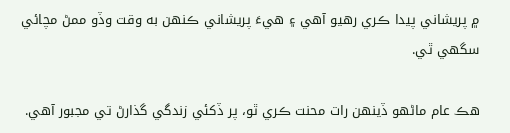۾ پريشاني پيدا ڪري رهيو آهي ۽ هيءَ پريشاني ڪنهن به وقت وڏو ممڻ مچائي سگهي ٿي.

هڪ عام ماڻهو ڏينهن رات محنت ڪري ٿو، پر ڏکئي زندگي گذارڻ تي مجبور آهي.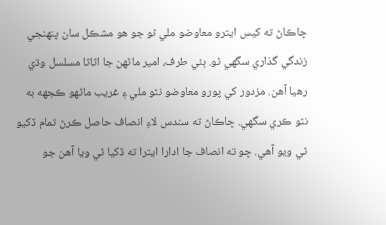ڇاڪاڻ ته کيس ايترو معاوضو ملي ٿو جو هو مشڪل سان پنهنجي زندگي گذاري سگهي ٿو. ٻئي طرف، امير ماڻهن جا اثاثا مسلسل وڌي رهيا آهن. مزدور کي پورو معاوضو نٿو ملي ۽ غريب ماڻهو ڪجهه به نٿو ڪري سگهي. ڇاڪاڻ ته سندس لاءِ انصاف حاصل ڪرڻ تمام ڏکيو ٿي ويو آهي. ڇو ته انصاف جا ادارا ايترا ته ڏکيا ٿي ويا آهن جو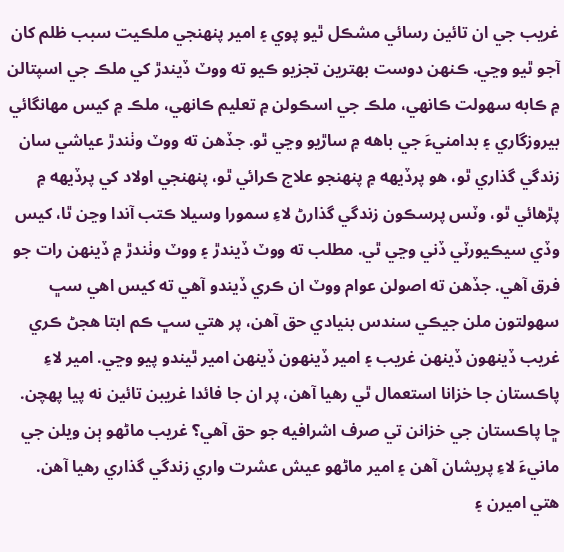غريب جي ان تائين رسائي مشڪل ٿيو پوي ۽ امير پنهنجي ملڪيت سبب ظلم کان آجو ٿيو وڃي. ڪنهن دوست بهترين تجزيو ڪيو ته ووٽ ڏيندڙ کي ملڪ جي اسپتالن ۾ ڪابه سهولت ڪانهي، ملڪ جي اسڪولن ۾ تعليم ڪانهي، ملڪ ۾ کيس مهانگائي بيروزگاري ۽ بدامنيءَ جي باهه ۾ ساڙيو وڃي ٿو. جڏهن ته ووٽ وٺندڙ عياشي سان زندگي گذاري ٿو، هو پرڏيهه ۾ پنهنجو علاج ڪرائي ٿو، پنهنجي اولاد کي پرڏيهه ۾ پڙهائي ٿو، وٽس پرسڪون زندگي گذارڻ لاءِ سمورا وسيلا ڪتب آندا وڃن ٿا، کيس وڏي سيڪيورٽي ڏني وڃي ٿي. مطلب ته ووٽ ڏيندڙ ۽ ووٽ وٺندڙ ۾ ڏينهن رات جو فرق آهي. جڏهن ته اصولن عوام ووٽ ان ڪري ڏيندو آهي ته کيس اهي سڀ سهولتون ملن جيڪي سندس بنيادي حق آهن، پر هتي سڀ ڪم ابتا هجڻ ڪري غريب ڏينهون ڏينهن غريب ۽ امير ڏينهون ڏينهن امير ٿيندو پيو وڃي. امير لاءِ پاڪستان جا خزانا استعمال ٿي رهيا آهن، پر ان جا فائدا غريبن تائين نه پيا پهچن. ڇا پاڪستان جي خزانن تي صرف اشرافيه جو حق آهي؟ غريب ماڻهو ٻن ويلن جي مانيءَ لاءِ پريشان آهن ۽ امير ماڻهو عيش عشرت واري زندگي گذاري رهيا آهن. هتي اميرن ۽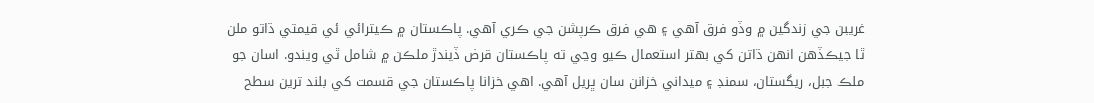غريبن جي زندگين ۾ وڏو فرق آهي ۽ هي فرق ڪرپشن جي ڪري آهي. پاڪستان ۾ ڪيترائي ئي قيمتي ڌاتو ملن ٿا جيڪڏهن انهن ڌاتن کي بهتر استعمال ڪيو وڃي ته پاڪستان قرض ڏيندڙ ملڪن ۾ شامل ٿي ويندو. اسان جو ملڪ جبل، ريگستان، سمنڊ ۽ ميداني خزانن سان ڀريل آهي. اهي خزانا پاڪستان جي قسمت کي بلند ترين سطح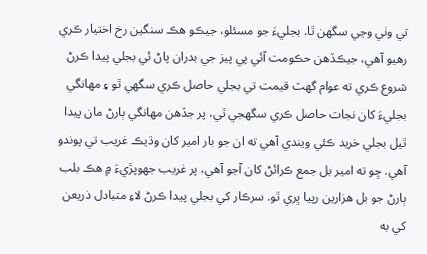تي وٺي وڃي سگهن ٿا. بجليءَ جو مسئلو، جيڪو هڪ سنگين رخ اختيار ڪري رهيو آهي، جيڪڏهن حڪومت آئي پي پيز جي بدران پاڻ ئي بجلي پيدا ڪرڻ شروع ڪري ته عوام گهٽ قيمت تي بجلي حاصل ڪري سگهي ٿو ۽ مهانگي بجليءَ کان نجات حاصل ڪري سگهجي ٿي، پر جڏهن مهانگي ٻارڻ مان پيدا ٿيل بجلي خريد ڪئي ويندي آهي ته ان جو بار امير کان وڌيڪ غريب تي پوندو آهي. ڇو ته امير بل جمع ڪرائڻ کان آجو آهي، پر غريب جهوپڙيءَ ۾ هڪ بلب ٻارڻ جو بل هزارين رپيا ڀري ٿو. سرڪار کي بجلي پيدا ڪرڻ لاءِ متبادل ذريعن کي به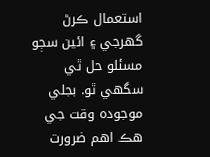استعمال ڪرڻ گهرجي ۽ ائين سڄو مسئلو حل ٿي سگهي ٿو. بجلي موجوده وقت جي هڪ اهم ضرورت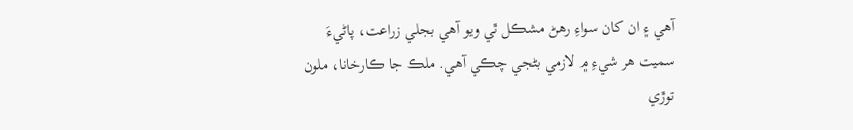آهي ۽ ان کان سواءِ رهڻ مشڪل ٿي ويو آهي بجلي زراعت، پاڻيءَ سميت هر شيءِ ۾ لازمي بڻجي چڪي آهي. ملڪ جا ڪارخانا، ملون توڙي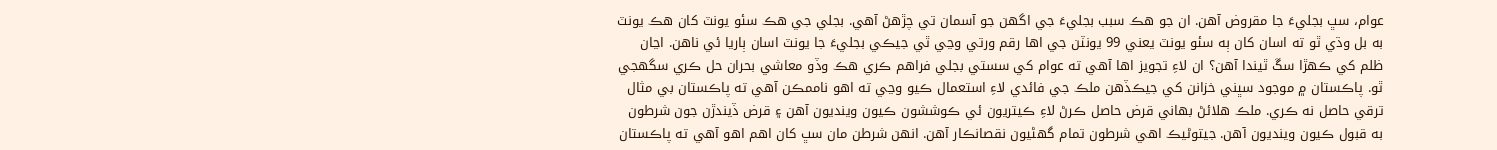عوام، سڀ بجليءَ جا مقروض آهن. ان جو هڪ سبب بجليءَ جي اگهن جو آسمان تي چڙهڻ آهي. بجلي جي ھڪ سئو يونٽ کان ھڪ يونٽ به بل وڌي ٿو ته اسان کان ٻه سئو يونٽ يعني 99 يونٽن جي اھا رقم ورتي وڃي ٿي جيڪي بجليءَ جا يونٽ اسان ٻاريا ئي ناھن. اڃان ظلم کي ڪھڙا سڱ ٿيندا آهن؟ ان لاءِ تجويز اها آهي ته عوام کي سستي بجلي فراهم ڪري هڪ وڏو معاشي بحران حل ڪري سگهجي ٿو. پاڪستان ۾ موجود سڀني خزانن کي جيڪڏهن ملڪ جي فائدي لاءِ استعمال ڪيو وڃي ته اهو ناممڪن آهي ته پاڪستان بي مثال ترقي حاصل نه ڪري. ملڪ هلائڻ بهاني قرض حاصل ڪرڻ لاءِ ڪيتريون ئي ڪوششون ڪيون وينديون آهن ۽ قرض ڏيندڙن جون شرطون به قبول ڪيون وينديون آهن. جيتوڻيڪ اهي شرطون تمام گهڻيون نقصانڪار آهن. انهن شرطن مان سڀ کان اهم اهو آهي ته پاڪستان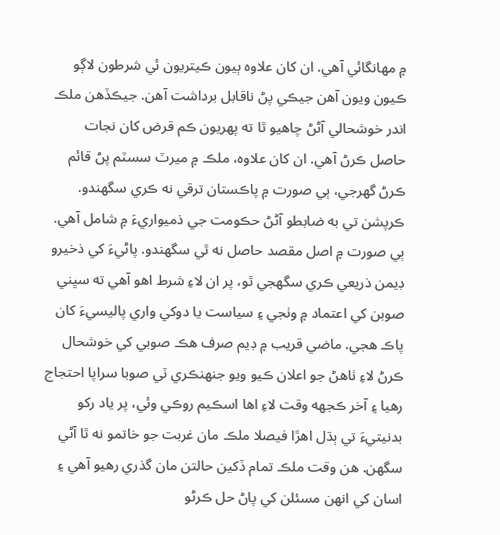۾ مهانگائي آهي. ان کان علاوه ٻيون ڪيتريون ئي شرطون لاڳو ڪيون ويون آهن جيڪي پڻ ناقابل برداشت آهن. جيڪڏهن ملڪ اندر خوشحالي آڻڻ چاهيو ٿا ته پهريون ڪم قرض کان نجات حاصل ڪرڻ آهي. ان کان علاوه، ملڪ ۾ ميرٽ سسٽم پڻ قائم ڪرڻ گهرجي، ٻي صورت ۾ پاڪستان ترقي نه ڪري سگهندو. ڪرپشن تي به ضابطو آڻڻ حڪومت جي ذميواريءَ ۾ شامل آهي. ٻي صورت ۾ اصل مقصد حاصل نه ٿي سگهندو. پاڻيءَ کي ذخيرو ڊيمن ذريعي ڪري سگهجي ٿو، پر ان لاءِ شرط اهو آهي ته سڀني صوبن کي اعتماد ۾ وٺجي ۽ سياست يا دوکي واري پاليسيءَ کان پاڪ هجي. ماضي قريب ۾ ڊيم صرف هڪ صوبي کي خوشحال ڪرڻ لاءِ ٺاهڻ جو اعلان ڪيو ويو جنهنڪري ٽي صوبا سراپا احتجاج رهيا ۽ آخر ڪجهه وقت لاءِ اها اسڪيم روڪي وئي، پر ياد رکو بدنيتيءَ تي ٻڌل اهڙا فيصلا ملڪ مان غربت جو خاتمو نه ٿا آڻي سگهن. هن وقت ملڪ تمام ڏکين حالتن مان گذري رهيو آهي ۽ اسان کي انهن مسئلن کي پاڻ حل ڪرڻو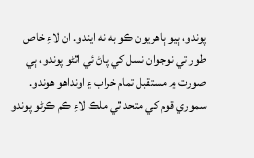پوندو، ٻيو ٻاهريون ڪو به نه ايندو. ان لاءِ خاص طور تي نوجوان نسل کي پاڻ ئي اٿڻو پوندو، ٻي صورت ۾ مستقبل تمام خراب ۽ اونداهو هوندو. سموري قوم کي متحد ٿي ملڪ لاءِ ڪم ڪرڻو پوندو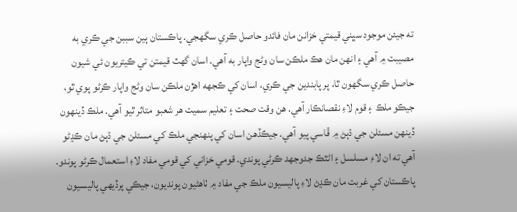ته جيئن موجود سڀني قيمتي خزانن مان فائدو حاصل ڪري سگهجي. پاڪستان ٻين سببن جي ڪري به مصيبت ۾ آهي ۽ انهن مان هڪ ملڪن سان وڻج واپار به آهي. اسان گهٽ قيمتن تي ڪيتريون ئي شيون حاصل ڪري سگهون ٿا، پر پابندين جي ڪري، اسان کي ڪجهه اهڙن ملڪن سان وڻج واپار ڪرڻو پوي ٿو، جيڪو ملڪ ۽ قوم لاءِ نقصانڪار آهي. هن وقت صحت ۽ تعليم سميت هر شعبو متاثر ٿيو آهي. ملڪ ڏينهون ڏينهن مسئلن جي ڌٻڻ ۾ ڦاسي پيو آهي. جيڪڏهن اسان کي پنهنجي ملڪ کي مسئلن جي ڌٻڻ مان ڪڍڻو آهي ته ان لاءِ مسلسل ۽ اڻٿڪ جدوجهد ڪرڻي پوندي. قومي خزاني کي قومي مفاد لاءِ استعمال ڪرڻو پوندو. پاڪستان کي غربت مان ڪڍڻ لاءِ پاليسيون ملڪ جي مفاد ۾ ٺاهڻيون پونديون، جيڪي پرڏيهي پاليسيون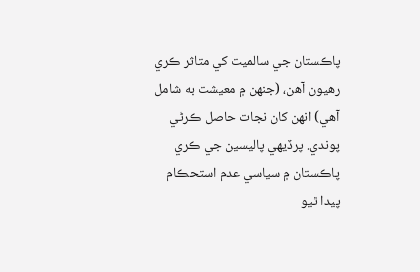پاڪستان جي سالميت کي متاثر ڪري رهيون آهن، (جنهن ۾ معيشت به شامل آهي) انهن کان نجات حاصل ڪرڻي پوندي. پرڏيهي پاليسين جي ڪري پاڪستان ۾ سياسي عدم استحڪام پيدا ٿيو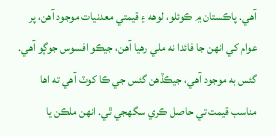آهي. پاڪستان ۾ ڪوئلو، لوهه ۽ قيمتي معدنيات موجود آهن، پر عوام کي انهن جا فائدا نه ملي رهيا آهن، جيڪو افسوس جوڳو آهي. گئس به موجود آهي، جيڪڏهن گئس جي ڪا کوٽ آهي ته اها مناسب قيمت تي حاصل ڪري سگهجي ٿي. انهن ملڪن يا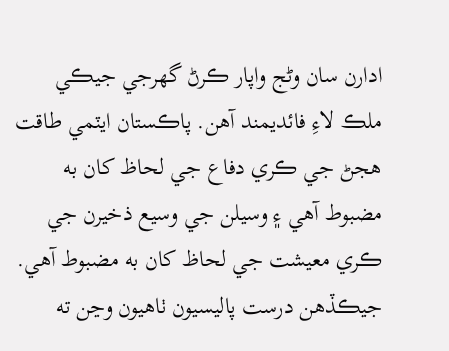ادارن سان وڻج واپار ڪرڻ گهرجي جيڪي ملڪ لاءِ فائديمند آهن. پاڪستان ايٽمي طاقت هجڻ جي ڪري دفاع جي لحاظ کان به مضبوط آهي ۽ وسيلن جي وسيع ذخيرن جي ڪري معيشت جي لحاظ کان به مضبوط آهي. جيڪڏهن درست پاليسيون ٺاهيون وڃن ته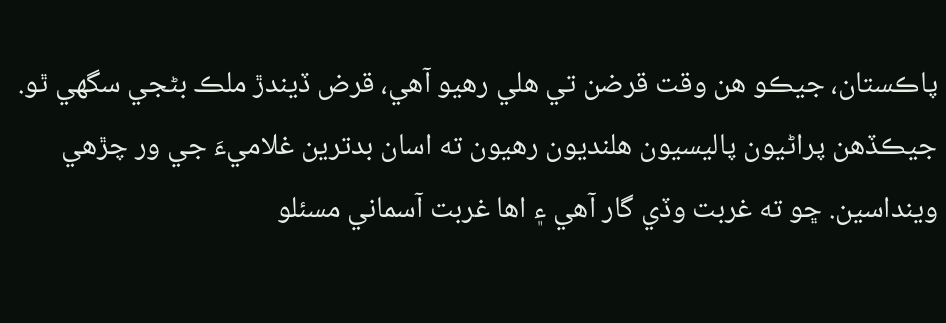پاڪستان، جيڪو هن وقت قرضن تي هلي رهيو آهي، قرض ڏيندڙ ملڪ بڻجي سگهي ٿو. جيڪڏهن پراڻيون پاليسيون هلنديون رهيون ته اسان بدترين غلاميءَ جي ور چڙهي وينداسين. ڇو ته غربت وڏي گار آهي ۽ اها غربت آسماني مسئلو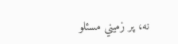نه، پر زميني مسئلو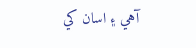آهي ۽ اسان کي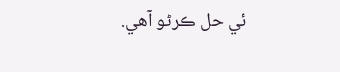ئي حل ڪرڻو آهي.